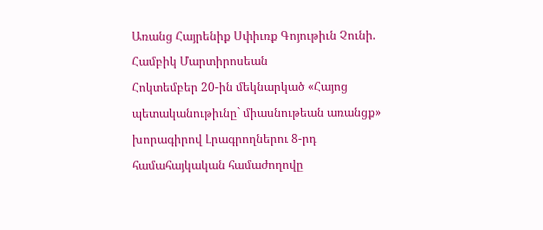Առանց Հայրենիք Սփիւռք Գոյութիւն Չունի. Համբիկ Մարտիրոսեան
Հոկտեմբեր 20-ին մեկնարկած «Հայոց պետականութիւնը` միասնութեան առանցք» խորագիրով Լրագրողներու 8-րդ համահայկական համաժողովը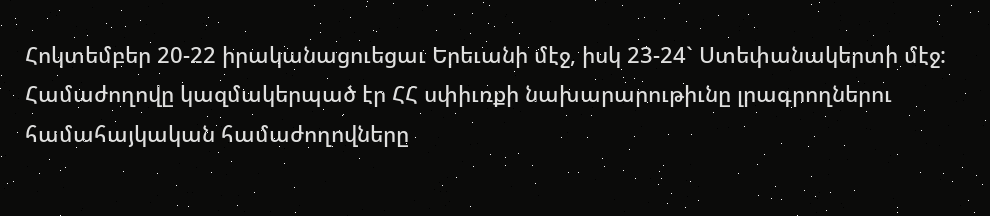Հոկտեմբեր 20-22 իրականացուեցաւ Երեւանի մէջ, իսկ 23-24` Ստեփանակերտի մէջ: Համաժողովը կազմակերպած էր ՀՀ սփիւռքի նախարարութիւնը լրագրողներու համահայկական համաժողովները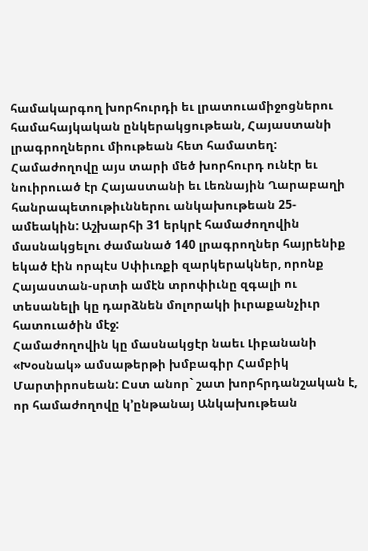համակարգող խորհուրդի եւ լրատուամիջոցներու համահայկական ընկերակցութեան, Հայաստանի լրագրողներու միութեան հետ համատեղ: Համաժողովը այս տարի մեծ խորհուրդ ունէր եւ նուիրուած էր Հայաստանի եւ Լեռնային Ղարաբաղի հանրապետութիւններու անկախութեան 25-ամեակին: Աշխարհի 31 երկրէ համաժողովին մասնակցելու ժամանած 140 լրագրողներ հայրենիք եկած էին որպէս Սփիւռքի զարկերակներ, որոնք Հայաստան-սրտի ամէն տրոփիւնը զգալի ու տեսանելի կը դարձնեն մոլորակի իւրաքանչիւր հատուածին մէջ:
Համաժողովին կը մասնակցէր նաեւ Լիբանանի «Խօսնակ» ամսաթերթի խմբագիր Համբիկ Մարտիրոսեան: Ըստ անոր` շատ խորհրդանշական է, որ համաժողովը կ’ընթանայ Անկախութեան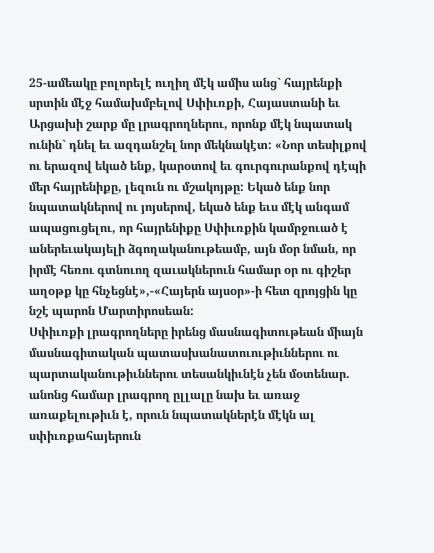25-ամեակը բոլորելէ ուղիղ մէկ ամիս անց` հայրենքի սրտին մէջ համախմբելով Սփիւռքի, Հայաստանի եւ Արցախի շարք մը լրագրողներու, որոնք մէկ նպատակ ունին` դնել եւ ազդանշել նոր մեկնակէտ: «Նոր տեսիլքով ու երազով եկած ենք, կարօտով եւ գուրգուրանքով դէպի մեր հայրենիքը, լեզուն ու մշակոյթը: Եկած ենք նոր նպատակներով ու յոյսերով, եկած ենք եւս մէկ անգամ ապացուցելու, որ հայրենիքը Սփիւռքին կամրջուած է աներեւակայելի ձգողականութեամբ, այն մօր նման, որ իրմէ հեռու գտնուող զաւակներուն համար օր ու գիշեր աղօթք կը հնչեցնէ»,-«Հայերն այսօր»-ի հետ զրոյցին կը նշէ պարոն Մարտիրոսեան:
Սփիւռքի լրագրողները իրենց մասնագիտութեան միայն մասնագիտական պատասխանատուութիւններու ու պարտականութիւններու տեսանկիւնէն չեն մօտենար. անոնց համար լրագրող ըլլալը նախ եւ առաջ առաքելութիւն է, որուն նպատակներէն մէկն ալ սփիւռքահայերուն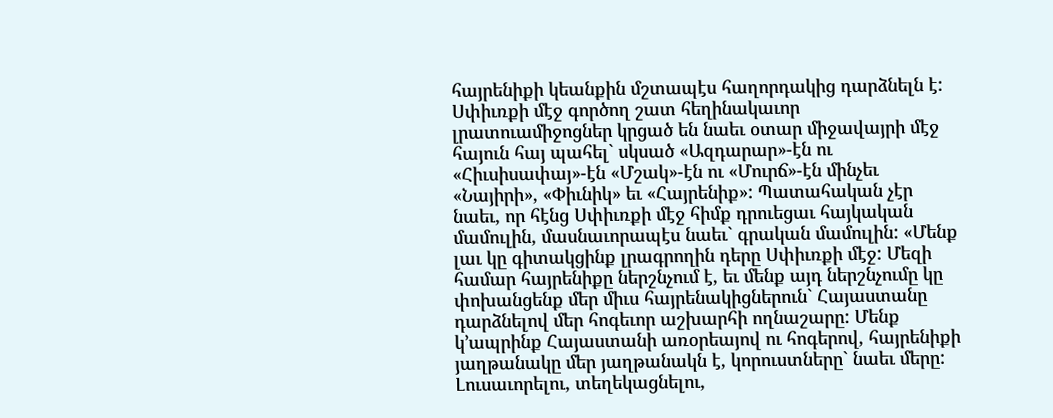հայրենիքի կեանքին մշտապէս հաղորդակից դարձնելն է: Սփիւռքի մէջ գործող շատ հեղինակաւոր լրատուամիջոցներ կրցած են նաեւ օտար միջավայրի մէջ հայուն հայ պահել` սկսած «Ազդարար»-էն ու «Հիւսիսափայ»-էն «Մշակ»-էն ու «Մուրճ»-էն մինչեւ «Նայիրի», «Փիւնիկ» եւ «Հայրենիք»: Պատահական չէր նաեւ, որ հէնց Սփիւռքի մէջ հիմք դրուեցաւ հայկական մամուլին, մասնաւորապէս նաեւ` գրական մամուլին: «Մենք լաւ կը գիտակցինք լրագրողին դերը Սփիւռքի մէջ: Մեզի համար հայրենիքը ներշնչում է, եւ մենք այդ ներշնչումը կը փոխանցենք մեր միւս հայրենակիցներուն` Հայաստանը դարձնելով մեր հոգեւոր աշխարհի ողնաշարը: Մենք կ’ապրինք Հայաստանի առօրեայով ու հոգերով, հայրենիքի յաղթանակը մեր յաղթանակն է, կորուստները` նաեւ մերը: Լուսաւորելու, տեղեկացնելու,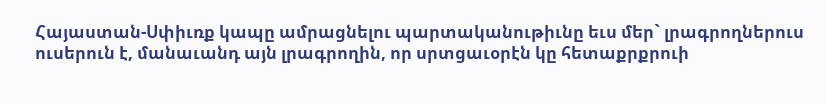Հայաստան-Սփիւռք կապը ամրացնելու պարտականութիւնը եւս մեր` լրագրողներուս ուսերուն է, մանաւանդ այն լրագրողին, որ սրտցաւօրէն կը հետաքրքրուի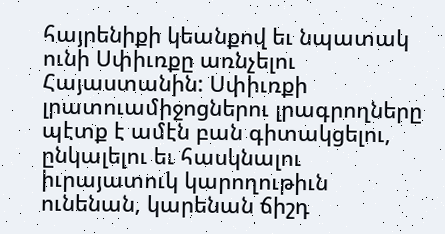հայրենիքի կեանքով եւ նպատակ ունի Սփիւռքը առնչելու Հայաստանին: Սփիւռքի լրատուամիջոցներու լրագրողները պէտք է ամէն բան գիտակցելու, ընկալելու եւ հասկնալու իւրայատուկ կարողութիւն ունենան, կարենան ճիշդ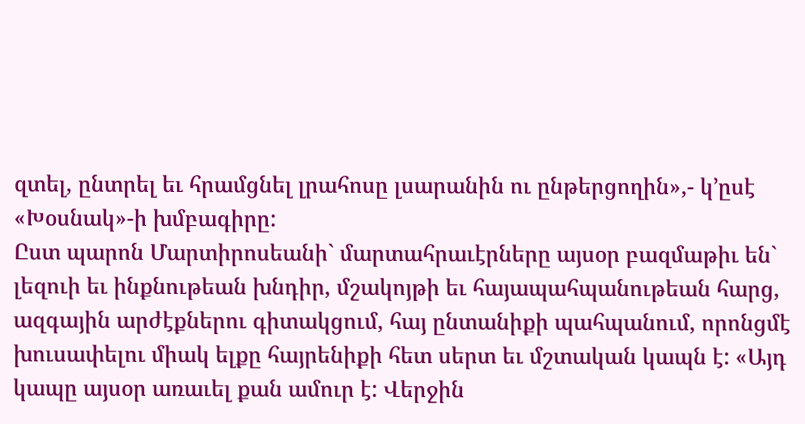զտել, ընտրել եւ հրամցնել լրահոսը լսարանին ու ընթերցողին»,- կ’ըսէ «Խօսնակ»-ի խմբագիրը:
Ըստ պարոն Մարտիրոսեանի` մարտահրաւէրները այսօր բազմաթիւ են` լեզուի եւ ինքնութեան խնդիր, մշակոյթի եւ հայապահպանութեան հարց, ազգային արժէքներու գիտակցում, հայ ընտանիքի պահպանում, որոնցմէ խուսափելու միակ ելքը հայրենիքի հետ սերտ եւ մշտական կապն է: «Այդ կապը այսօր առաւել քան ամուր է: Վերջին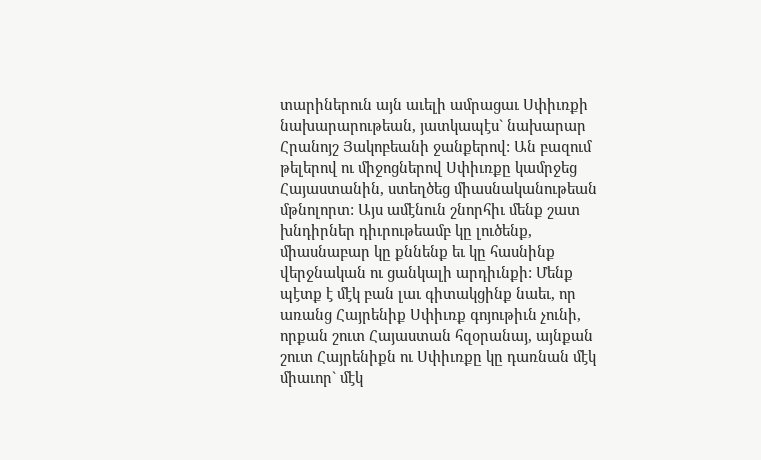տարիներուն այն աւելի ամրացաւ Սփիւռքի նախարարութեան, յատկապէս` նախարար Հրանոյշ Յակոբեանի ջանքերով: Ան բազում թելերով ու միջոցներով Սփիւռքը կամրջեց Հայաստանին, ստեղծեց միասնականութեան մթնոլորտ: Այս ամէնուն շնորհիւ մենք շատ խնդիրներ դիւրութեամբ կը լուծենք, միասնաբար կը քննենք եւ կը հասնինք վերջնական ու ցանկալի արդիւնքի: Մենք պէտք է մէկ բան լաւ գիտակցինք նաեւ, որ առանց Հայրենիք Սփիւռք գոյութիւն չունի, որքան շուտ Հայաստան հզօրանայ, այնքան շուտ Հայրենիքն ու Սփիւռքը կը դառնան մէկ միաւոր` մէկ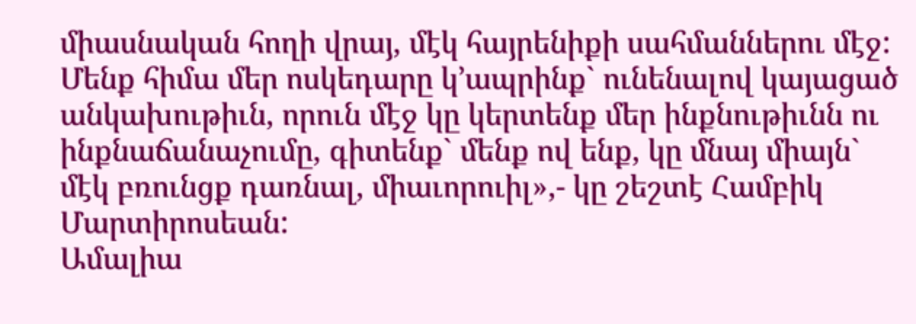միասնական հողի վրայ, մէկ հայրենիքի սահմաններու մէջ: Մենք հիմա մեր ոսկեդարը կ’ապրինք` ունենալով կայացած անկախութիւն, որուն մէջ կը կերտենք մեր ինքնութիւնն ու ինքնաճանաչումը, գիտենք` մենք ով ենք, կը մնայ միայն` մէկ բռունցք դառնալ, միաւորուիլ»,- կը շեշտէ Համբիկ Մարտիրոսեան:
Ամալիա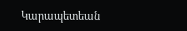Կարապետեան